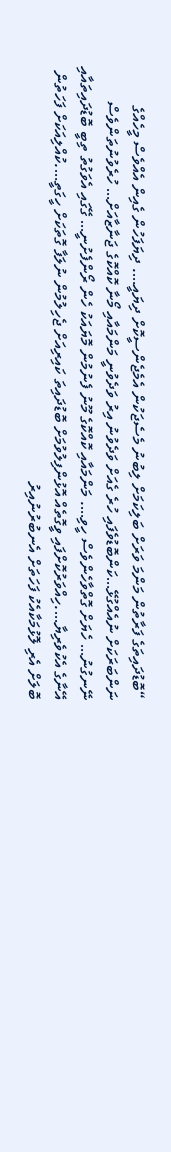“ބޮޑުދައިތަގެ ފަރާތުން މަންމަ ވަރަށް ބަލިކަމަށް ލިބުނު މެސެޖަކުން އެމެޖެންސީކޮށް ދިޔައީ…. ދިޔަފަހުން ގެއިން އެއްވެސް މީހެއްގެ ނަންބަރަކަށް ނުއެއްގުޅޭ…ކަންބޮޑުވެފައި ހުރެ ގެއަށް ވަދެވުނު އިރު ވަދެވުނީ މަންމައާއި މޯނާ ކޮއްކޮގެ ޖަނާޒާއަށް… ހުރެވުނުތަންވެސް ނޭނގުނު… ހެޔަށް ގޮތްވާހެންވެސް ހީވި…. މަންމައާއި ކޮއްކޮގެ މޫނު ފެނުމުން މޮޔައަކު ހެން ރޯންފެށުނީ… ގޭގައި އެވަގުތު ތިބީ ބޮޑުދައިތައާއި އޭނާގެ އެކުވެރިޔާ….ހިއްވަރުކޮށްފައި ވީގޮތެއް އޮޅުންފިލުވުމަށް ބޮޑުދައިތަ ކައިރިއަށް ޖެހިލުމުން ނުލަފާ ގޮތަކަށް ހީގަތީ….ކުއްލިއަކަށް ފަހަތުން ބޮލަށް އެރި ލޮޅުމަކާއެކު ފަހަތަށް އެނބުރުނުއިރު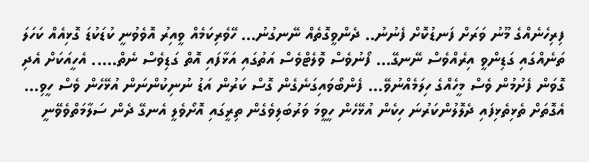ފިރިހެނެއްގެ މޫނު ވަރަށް ފަނޑުކޮށް ފެނުނު.. ދެންވީގޮތެއް ނޭނގުނު… ހޭވެރިކަމެއް ވީއިރު އޮވެވުނީ ކުޑަކުޑަ ގޮޅިއެއް ކަހަލަ ތަނެއްގައި ގަޑިންވީ އިރެއްވެސް ނޭނގޭ… ފޯނުވެސް ވޮލެޓްވެސް އަތުގައި އަޅާފައި އޮތް ގަޑިވެސް ނެތް….. އެހީއަކަށް އެދި ގޮވަން ފެށުމުން ވެސް މީހެއްގެ ހިލަމެއްނުވޭ… ފެންބޯވައިގަނެގެން ގޮސް ކަރުން އަޑު ނުނިކުންނަން އުޅޭހެން ވެސް ހީވި… އެގޮތަށް ތެޅިތެޅިފައި ދެލޮލުންކަރުނަ ހިކެން އުޅޭހެން ހީވީމަ ވަރުބަލިވެގެން ތިރީގައި އޮށޯވެލީ އެނގޭ ދެން ސަލާމަތްވެވޭނީ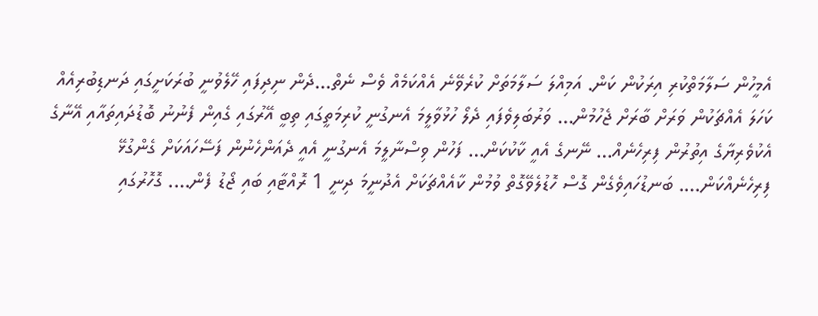އެމީހުން ސަލާމަތްކުރި އިރަކުން ކަން. އަމިއްލަ ސަލާމަތަށް ކުރެވޭނެ އެއްކަމެއް ވެސް ނެތް…ދެން ނިދިފައި ހޭލެވުނީ ބުރަކަށީގައި ދަނޑިބުރިއެއް ކަހަލަ އެއްޗަކުން ވަރަށް ބާރަށް ޖެހުމުން… ވަރުބަލިވެފައި ދެލޯ ހުޅުވާލީމަ އެނގުނީ ކުރިމަތީގައި ތިބީ އޭރުގައި ގެއިން ފެނުނު ބޮޑުދައިތައާއި އޭނާގެ އެކުވެރިޔާގެ އިތުރުން ފިރިހެނެއް… ނޭނގެ އެއީ ކާކުކަން… ފަހުން ވިސްނާލީމަ އެނގުނީ އެއީ ދެއަންހެނުން ފަސޭހައަކަށް ގެންގުޅޭ ފިރިހެނެއްކަން…. ބަނޑުހައިވެގެން ގޮސް ހޮޑުލެވޭގޮތް ވުމުން ކާއެއްޗަކަށް އެދުނީމަ ދިނީ 1 ރޮއްޓާއި ބައި ޖޯޑު ފެން…. ގޮހޮރުގައި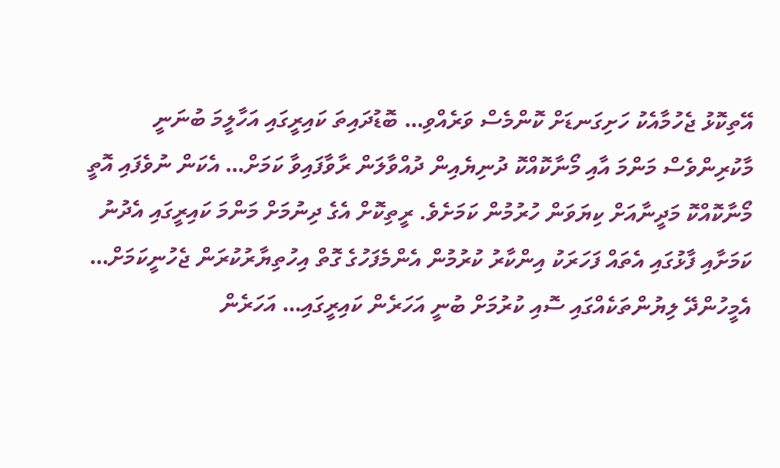އޭތިކޮޅު ޖެހުމާއެކު ހަށިގަނޑަށް ކޮންމެސް ވަރެއްވި… ބޮޑުދައިތަ ކައިރީގައި އަހާލީމަ ބުނަނީ މާކުރިންވެސް މަންމަ އާއި މޯނާކޮއްކޮ ދުނިޔެއިން ދުއްވާލަން ރާވާފައިވާ ކަމަށް… އެކަން ނުވެފައި އޮތީ މޯނާކޮއްކޮ މަދީނާއަށް ކިޔަވަން ހުރުމުން ކަމަށެވެ. ރީތިކޮށް އެގެ ދިނުމަށް މަންމަ ކައިރީގައި އެދުނު ކަމަށާއި ފާޅުގައި އެތައް ފަހަރަކު އިންކާރު ކުރުމުން އެންމެފަހުގެ ގޮތް އިހުތިޔާރުކުރަން ޖެހުނީކަމަށް… އެމީހުންދޭ ލިޔުންތަކެއްގައި ސޮއި ކުރުމަށް ބުނީ އަހަރެން ކައިރީގައި… އަހަރެން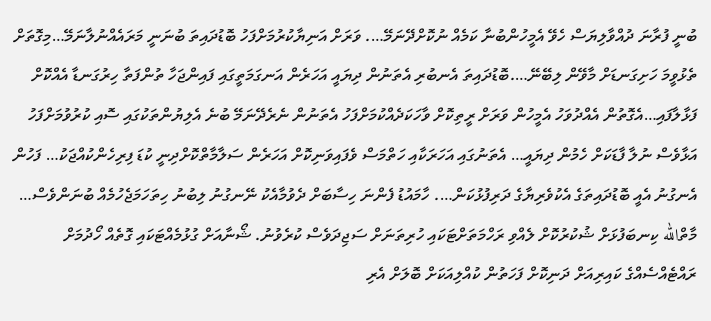ބުނީ ފުރާނަ ދުއްވާލިޔަސް ހެވޭ އެމީހުންބުނާ ކަމެއް ނުކޮށްދޭނަމޭ…. ވަރަށް އަނިޔާކުރުމަށްފަހު ބޮޑުދައިތަ ބުނަނީ މަރައެއްނުލާނަމޭ…މިގޮތަށް ތެޅުވީމަ ހަށިގަނޑަށް މާވޭން ލިބޭނޭ….ބޮޑުދައިތަ އެނބުރި އެތަނުން ދިޔައީ އަހަރެން އަނގަމަތީގައި ފައިންޖަހާ ތުންފަތާ ހިރުގަނޑާ އެއްކޮށް ފަޅާލާފައި…އެގޮތުން އެއްދުވަހު އެމީހުން ވަރަށް ރީތިކޮށް ވާހަކަދެއްކުމަށްފަހު އެތަނުން ނެރެދޭނަމޭ ބުނެ އެލިޔުންތަކުގައި ސޮއި ކުރުވުމަށްފަހު އަޅާވެސް ނުލާ ފާޑަކަށް ހެމުން ދިޔައީ… އެތަނުގައި އަހަރަކާއި ހަތްމަސް ވެފައިވަނިކޮށް އަހަރެން ސަލާމާތްކޮށްދިނީ ކުޑަ ފިރިހެންކުއްޖަކު… ފަހުން އެނގުނު އެއީ ބޮޑުދައިތަގެ އެކުވެރިޔާގެ ދަރިފުޅުކަން…. ހާމައުޑު ފެންނަ ހިސާބަށް ދެވުމާއެކު ނޭނގުނު ލިބުނު ހިތަހަމަޖެހުމެއް ބުނަންވެސް… މާތްالله ކިނބަފުޅަށް ޝުކުރުކޮށް ލެއްވި ރަހްމަތަށްޓަކައި ހުރިތަނަށް ސަޖިދަވެސް ކުރެވުނު. ޝޯނާއަށް ގުޅުމެއްޓަކައި ގޮތެއް ހޯދުމަށް ރައްޓެއްސެއްގެ ކައިރިއަށް ދަނިކޮށް ފަހަތުން ކުއްލިއަކަށް ބޮލަށް އެރި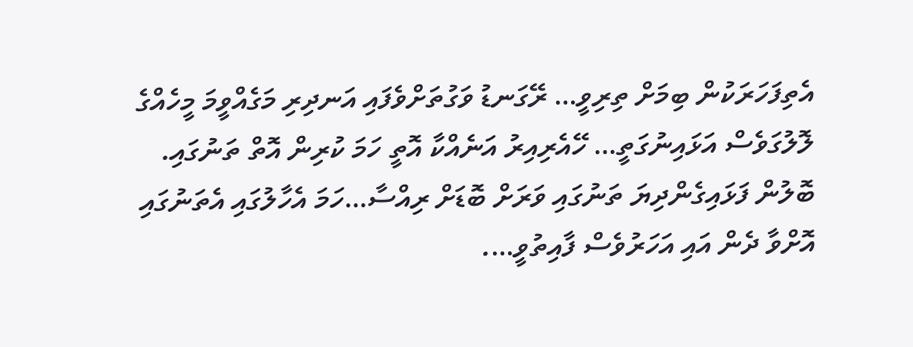އެތިފަހަރަކުން ބިމަށް ތިރިވީ… ރޭގަނޑު ވަގުތަށްވެފައި އަނދިރި މަގެއްވީމަ މީހެއްގެ ލޮލުގަވެސް އަޅައިނުގަތީ… ހޭއެރިއިރު އަނެއްކާ އޮތީ ހަމަ ކުރިން އޮތް ތަނުގައި. ބޮލުން ފަޅައިގެންދިޔަ ތަނުގައި ވަރަށް ބޮޑަށް ރިއްސާ…ހަމަ އެހާލުގައި އެތަނުގައި އޮށްވާ ދެން އައި އަހަރުވެސް ފާއިތުވީ….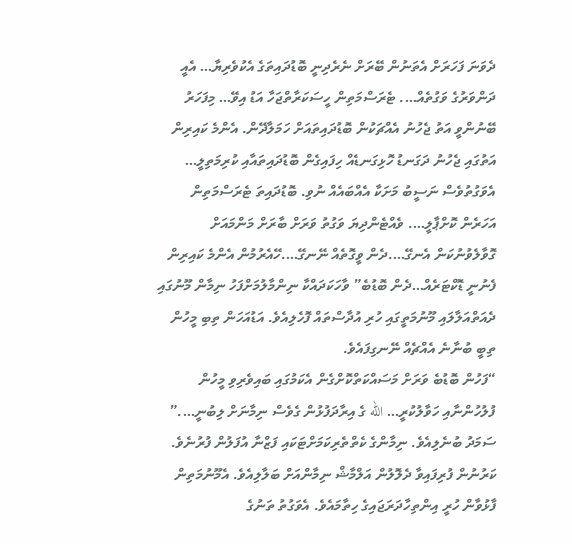ދެވަނަ ފަހަރަށް އެތަނުން ބޭރަށް ނެރެދިނީ ބޮޑުދައިތަގެ އެކުވެރިޔާ… އެއީ ދަންވަރުގެ ވަގުތެއް…. ޓެރަސްމަތިން ހީސަކަރާތްޖަހާ އަޑު އިވޭ… މިފަހަރު ބޭނުންވީ އަތު ޖެހުނު އެއްޗަކުން ބޮޑުދައިތައަށް ހަމަލާދޭން. އެންމެ ކައިރިން އަތުގައި ޖެހުނު ދަގަނޑު ހޮޅިގަނޑެއް ހިފައިގެން ބޮޑުދައިތައާއި ކުރިމަތިލީ… އެވަގުތުވެސް ނަސީބު މަށަކާ އެއްބައެއް ނުވި. ބޮޑުދައިތަ ޓެރަސްމަތިން އަހަރެން ކޮށްޕާލީ…. ވެއްޓެންދިޔަ ވަގުތު ވަރަށް ބާރަށް މަންމައަށް ގޮވާލެވުނުކަން އެނގޭ….ދެން ވީގޮތެއް ނޭނގޭ….ހޭއެރުމުން އެންމެ ކައިރިން ފެނުނީ ޑޮކްޓަރެއް…ދެން ބޮޑުބެ” ވާހަކަދައްކާ ނިންމާލުމަށްފަހު ނިމާން މޫނުގައި ދެއަތްއަލާލައި މޫނުމަތީގައި ހުރި އުދާސްތައް ފޮހެލިއެވެ. އަޑުއަހަން ތިބި މީހުން ތިބީ ބުނާނެ އެއްޗެއް ނޭނގިފައެވެ.
“ފަހުން ބޮޑުބެ ވަރަށް މަސައްކަތްކޮށްގެން އެކަމުގައި ބައިވެރިވި މީހުން ފުލުހުންނާއި ހަވާލުކުރީ… الله ގެ އިރާދަފުޅުން ގެވެސް ނިމާނަށް ލިބުނީ….” ސަމަދު ބުނެލިއެވެ. ނިމާންގެ ކެތްތެރިކަމަށްޓަކައި ފަޒްނާ އުފަލުން ފުރުނެވެ. ކަރުނުން ފުރިފައިވާ ދެލޮލުން އަލްމާޝް ނިމާންއަށް ބަލާލިއެވެ. އެމޫނުމަތިން ފާޅުވާން ހުރީ އިންތިހާދަރަޖައިގެ ހިތާމައެވެ. އެވަގުތު ތަނުގެ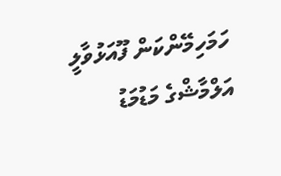ހަމަހިމޭންކަން ފޫއަޅުވާލީ އަލްމާޝްގެ މަޑުމަޑު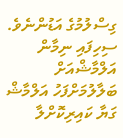ގިސްލުމުގެ އަޑުންނެވެ. ސިހިފައި ނިމާން އަލްމާޝްއަށް ބަލާލުމަށްފަހު އަލްމާޝް ގަޔާ ކައިރިކޮށްލާ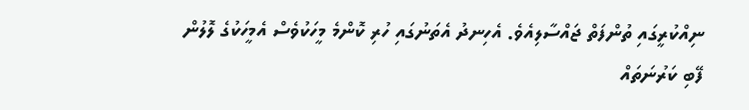ނިއްކުރީގައި ތުންފަތް ޖައްސާލިއެވެ. އެހިނދު އެތަނުގައި ހުރި ކޮންމެ މީހަކުވެސް އެމީހަކުގެ ލޮލުން ފޭބި ކަރުނަތައް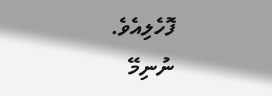ފޮހެލިއެވެ.
ނުނިމޭ